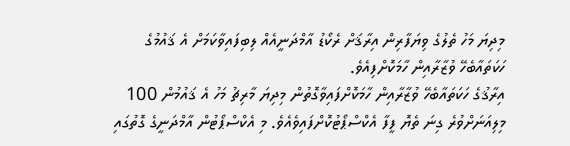މިދިޔަ މަހު ތެލުގެ ވިޔަފާރިން އިރާޤަށް ރެކޯޑު އާމްދަނީއެއް ލިބިފައިވާކަމަށް އެ ޤައުމުގެ ހަކަތައާބެހޭ ވުޒާރާއިން ހާމަކޮށްފިއެވެ.
އިރާޤުގެ ހަކަތައާބެހޭ ވުޒާރާއިން ހާމަކޮށްފައިވާގޮތުން މިދިޔަ މާރިޗު މަހު އެ ޤައުމުން 100 މިލިއަނަށްވުރެ ގިނަ ތެޔޮ ފީފާ އެކްސްޕޯޓުކޮށްފައިވެއެވެ. މި އެކްސްޕޯޓުން އާމްދަނީގެ ގޮތުގައި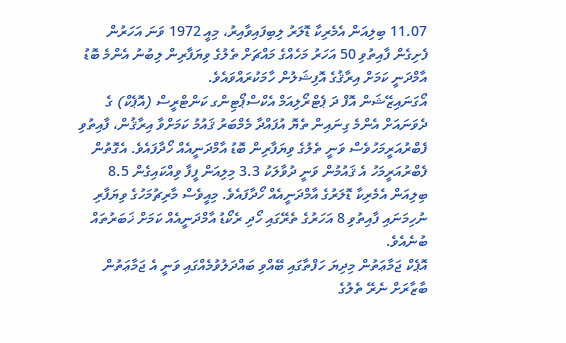11.07 ބިލިއަން އެމެރިކާ ޑޮލަރު ލިބިފައިވާއިރު، މިއީ 1972 ވަނަ އަހަރުން ފެށިގެން ފާއިތުވި 50 އަހަރު މަހެއްގެ މައްޗަށް ތެލުގެ ވިޔަފާރިން ލިބުނު އެންމެ ބޮޑު އާމްދަނީ ކަމަށް އިރާޤުގެ އޮފިޝަލުން ހާމަކުރައްވައެވެ.
އޯގަނައިޒޭޝަން އޮފް ދަ ޕެޓްރޯލިއަމް އެކްސްޕޯޓިންގ ކަންޓްރީސް (އޮޕެކް) ގެ ދެވަނައަށް އެންމެ ގިނައިން ތެޔޮ އުފައްދާ މެމްބަރު ޤައުމު ކަމަށްވާ އިރާޤުން، ފާއިތުވި ފެބްރުއަރީމަހުވެސް ވަނީ ތެލުގެ ވިޔަފާރިން ބޮޑު އާމްދަނީއެއް ހޯދާފައެވެ. އެގޮތުން ފެބްރުއަރީމަހު އެ ޤައުމުން ވަނީ ދުވާލަކު 3.3 މިލިއަން ފީފާ ވިއްކައިގެން 8.5 ބިލިއަން އެމެރިކާ ޑޮލަރުގެ އާމްދަނީއެއް ހޯދާފައެވެ. މިއީވެސް މާރިޗުމަހުގެ ވިޔަފާރި ނުހިމަނައި ފާއިތުވި 8 އަހަރުގެ ތެރޭގައި ހޯދި ރެކޯޑު އާމްދަނީއެއް ކަމަށް ޚަބަރުތައް ބުނެއެވެ.
އޮޕެކް ޖަމާޢަތުން މިދިޔަ ހަފްތާގައި ބޭއްވި ބައްދަލުވުމެއްގައި ވަނީ އެ ޖަމާޢަތުން ބާޒާރަށް ނެރޭ ތެލުގެ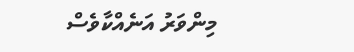މިންވަރު އަނެއްކާވެސް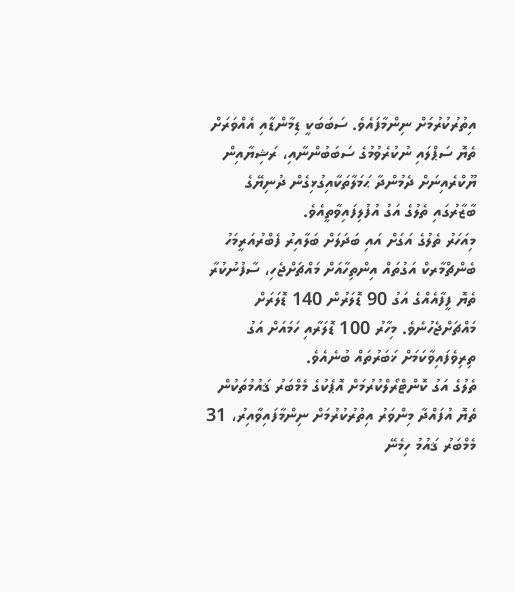އިތުރުކުރުމަށް ނިންމާފައެވެ. ސަބަބަކީ ޑިމާންޑާއި އެއްވަރަށް ތެޔޮ ސަޕްލައި ނުކުރެވުމުގެ ސަބަބުންނާއި، ރަޝިޔާއިން ޔޫކްރެއިނަށް ދެމުންދާ ޙަމަލާތަކާއިގުޅިގެން ދުނިޔޭގެ ބާޒާރުގައި ތެލުގެ އަގު އުފުލިފައިވާތީއެވެ.
މިއަހަރު ތެލުގެ އަގަށް އައި ބަދަލަށް ބަލާއިރު ފެބްރުއަރީމަހު ބެންޗްމާރކް އަގުތައް އިންތިހާއަށް މައްޗަށްޖެހި، ސާފުނުކުރާ ތެޔޮ ފީފާއެއްގެ އަގު 90 ޑޮލަރުން 140 ޑޮލަރަށް މައްޗަށްޖެހުނެވެ. މިހާރު 100 ޑޮލަރާއި ހަމައަށް އަގު ތިރިވެފައިވާކަމަށް ޚަބަރުތައް ބުނެއެވެ.
ތެލުގެ އަގު ކޮންޓްރޯލްކުރުމަށް އޮޕެކުގެ މެމްބަރު ޤައުމުތަކުން ތެޔޮ އުފައްދާ މިންވަރު އިތުރުކުރުމަށް ނިންމާފައިވާއިރު، 31 މެމްބަރު ޤައުމު ހިމެނޭ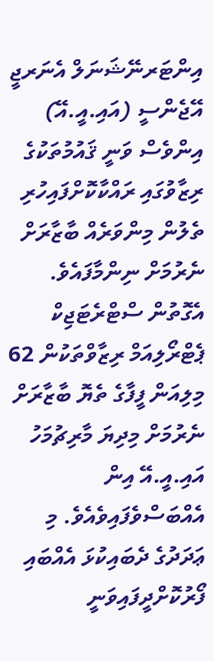އިންޓަރނޭޝަނަލް އެނަރޖީ އޭޖެންސީ (އައި.އީ.އޭ) އިންވެސް ވަނީ ޤައުމުތަކުގެ ރިޒާވުގައި ރައްކާކޮށްފައިހުރި ތެލުން މިންވަރެއް ބާޒާރަށް ނެރުމަށް ނިންމާފައެވެ. އެގޮތުން ސްޓްރެޓަޖިކް ޕެޓްރޯލިއަމް ރިޒާވްތަކުން 62 މިލިއަން ފީފާގެ ތެޔޮ ބާޒާރަށް ނެރުމަށް މިދިޔަ މާރިޗުމަހު އައި.އީ.އޭ އިން އެއްބަސްވެފައިވެއެވެ. މި ޢަދަދުގެ ދެބައިކުޅަ އެއްބައި ފޯރުކޮށްދީފައިވަނީ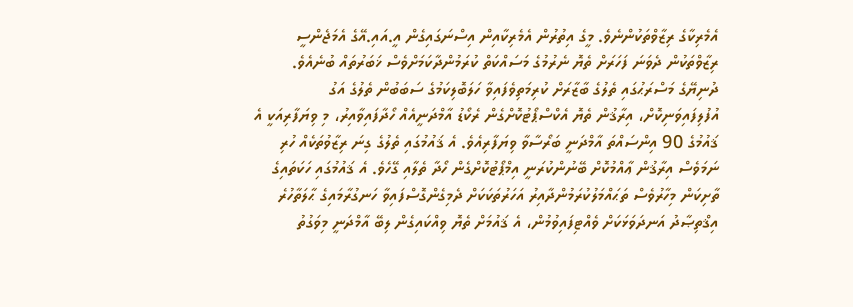އެމެރިކާގެ ރިޒާވްތަކުންނެވެ. މީގެ އިތުރުން އެމެރިކާއިން އިސްނަގައިގެން އީ.އައި.އޭގެ އެމަޖެންސީ ރިޒާވްތަކުން ދެވަނަ ފަހަރަށް ތެޔޮ ނެރުމުގެ މަސައްކަތް ކުރަމުންދާކަމަށްވެސް ޚަބަރުތައް ބުނެއެވެ.
ދުނިޔޭގެ މަސްރަޙުގައި ތެލުގެ ބާޒާރަށް ކުރިމަތިވެފައިވާ ހަލަބޮލިކަމުގެ ސަބަބުން ތެލުގެ އަގު އުފުލިފައިވަނިކޮށް، އިރާޤުން ތެޔޮ އެކްސްޕޯޓުކޮށްގެން ރެކޯޑު އާމްދަނީއެއް ހޯދާފައިވާއިރު، މި ވިޔަފާރިއަކީ އެ ޤައުމުގެ 90 އިންސައްތަ އާމްދަނީ ބަރޯސާވާ ވިޔަފާރިއެވެ. އެ ޤައުމުގައި ތެލުގެ ގިނަ ރިޒާވުތަކެއް ހުރި ނަމަވެސް އިރާޤުން ޢާއްމުކޮށް ބޭނުންކުރަނީ އިމްޕޯޓުކޮށްގެން ހޯދާ ތެލާއި ގޭހެވެ. އެ ޤައުމުގައި ހަކަތައިގެ ތާށިކަން މިހާރުވެސް ތަޙައްމަލުކުރަމުންދާއިރު އަހަރުތަކަކަށް ދެމިގެންގޮސްފައިވާ ހަނގުރާމައިގެ ޙާލަތާހުރެ އިޤްތިޞާދު އަނދަވަޅަކަށް ވެއްޓިފައިވުމުން، އެ ޤައުމަށް ތެޔޮ ވިއްކައިގެން ލިބޭ އާމްދަނީ މިވަގުތު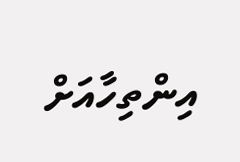އިންތިހާއަށް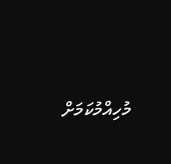މުހިއްމުކަމަށް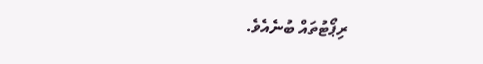ރިޕޯޓުތައް ބުނެއެވެ.